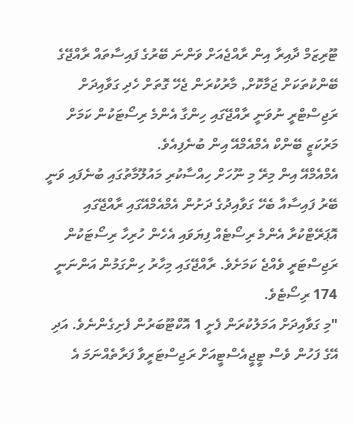ޓޫރިޒަމް ދާއިރާ އިން ރާއްޖެއަށް ވަންނަ ބޭރުގެ ފައިސާތައް ރާއްޖޭގެ ބޭންކުތަކަށް ޖަމާކޮށް, މާރުކުރަން ޖެހޭ ގޮތަށް ހެދި ގަވާއިދަށް ރަޖިސްޓްރީ ނުވަނީ ރާއްޖޭގައި ހިންގާ އެންމެ ރިސޯޓަކުން ކަމަށް މަރުކަޒީ ބޭންކް އެމްއެމްއޭ އިން ބުނެފިއެވެ.
އެމްއެމްއޭ އިން މިރޭ މި ނޫހަށް ހިއްސާކުރި މައުލޫމާތުގައި ބުނެފައި ވަނީ ބޭރު ފައިސާއާ ބެހޭ ގަވާއިދުގެ ދަށުން އެމްއެމްއޭގައި ރާއްޖޭގައި އޮޕަރޭޓްކުރާ އެންމެ ރިސޯޓެއް ފިޔަވައި އެހެން ހުރިހާ ރިސޯޓަކުން ރަޖިސްޓަރީ ވެއްޖެ ކަމަށެވެ. ރާއްޖޭގައި މިހާރު ހިންގަމުން އަންނަނީ 174 ރިސޯޓެވެ.
"މި ގަވާއިދަށް އަމަލުކުރަން ފެށީ 1 އޮކްޓޫބަރުން ފެށިގެންނެވެ. އަދި އޭގެ ފަހުން ވެސް ޓީޖީއެސްޓީއަށް ރަޖިސްޓަރީވާ ފަރާތެއްނަމަ އެ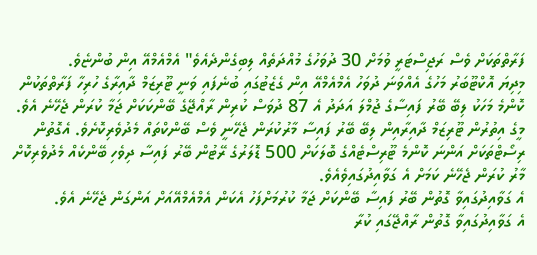ފަރާތްތަކަށް ވެސް ރަޖިސްޓަރީ ވުމަށް 30 ދުވަހުގެ މުއްދަތެއް ލިބިގެންދެއެވެ" އެމްއެމްއޭ އިން ބުންޏެވެ.
މިދިޔަ އޮކްޓޫބަރު މަހުގެ އެއްވަނަ ދުވަހު އެމްއެމްއޭ އިން ގެޒެޓުގައި ބުނެފައި ވަނީ ޓޫރިޒަމް ދާއިރާގެ ހުރިހާ ފަރާތްތަކުން ކޮންމެ މަހަކު ލިބޭ ބޭރު ފައިސާގެ ޖުމްލަ އަދަދު އެ 87 ދުވަސް ކުރިން ރާއްޖޭގެ ބޭންކަކަށް ޖަމާ ކުރަން ޖެހޭނެ އެވެ.
މީގެ އިތުރުން ޓޫރިޒަމް ދާއިރާއިން ލިބޭ ބޭރު ފައިސާ މާރުކުރަން ޖެހޭނީ ވެސް ބޭންކްތައް މެދުވެރިކޮށެވެ. އެގޮތުން ރިސޯޓްތަކަށް އަންނަ ކޮންމެ ޓޫރިސްޓެއްގެ ބޮލަކަށް 500 ޑޮލަރުގެ ރޭޓުން ބޭރު ފައިސާ ދިވެހި ބޭންކެއް މެދުވެރިކޮށް މާރު ކުރަން ޖެހޭނެ ކަމަށް އެ ގަވާއިދުގައިވެއެވެ.
އެ ގަވާއިދުގައިވާ ގޮތުން ބޭރު ފައިސާ ބޭންކަށް ޖަމާ ކުރުމަށްފަހު އެކަން އެމްއެމްއޭއަށް އަންގަން ޖެހޭނެ އެވެ.
އެ ގަވާއިދުގައިވާ ގޮތުން ރާއްޖޭގައި ކުރާ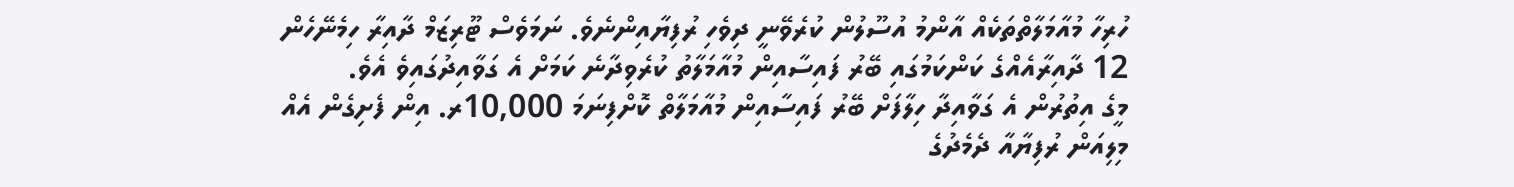ހުރިހާ މުއާމަލާތްތަކެއް އާންމު އުސޫލުން ކުރެވޭނީ ދިވެހި ރުފިޔާއިންނެވެ. ނަމަވެސް ޓޫރިޒަމް ދާއިރާ ހިމެނޭހެން 12 ދާއިރާއެއްގެ ކަންކަމުގައި ބޭރު ފައިސާއިން މުއާމަލާތު ކުރެވިދާނެ ކަމަށް އެ ގަވާއިދުގައިވެ އެވެ.
މީގެ އިތުރުން އެ ގަވާއިދާ ހިލާފަށް ބޭރު ފައިސާއިން މުއާމަލާތް ކޮށްފިނަމަ 10,000ރ. އިން ފެށިގެން އެއް މިލިއަން ރުފިޔާއާ ދެމެދުގެ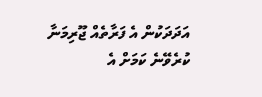އަދަދަކުން އެ ފަރާތެއް ޖޫރިމަނާ ކުރެވޭނެ ކަމަށް އެ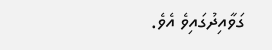ގަވާއިދުގައިވެ އެވެ.